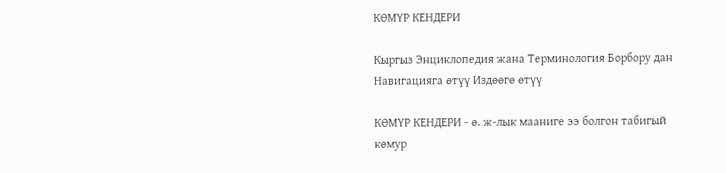КӨМҮР КЕНДЕРИ

Кыргыз Энциклопедия жана Терминология Борбору дан
Навигацияга өтүү Издөөгө өтүү

КӨМҮР КЕНДЕРИ - ө. ж-лык мааниге ээ болгон табигый көмур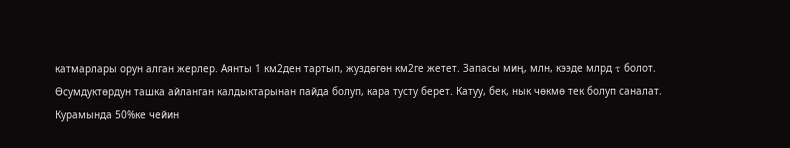катмарлары орун алган жерлер. Аянты 1 км2ден тартып, жуздөгөн км2ге жетет. Запасы миң, млн, кээде млрд τ болот.
Өсумдуктөрдун ташка айланган калдыктарынан пайда болуп, кара тусту берет. Катуу, бек, нык чөкмө тек болуп саналат. Курамында 50%ке чейин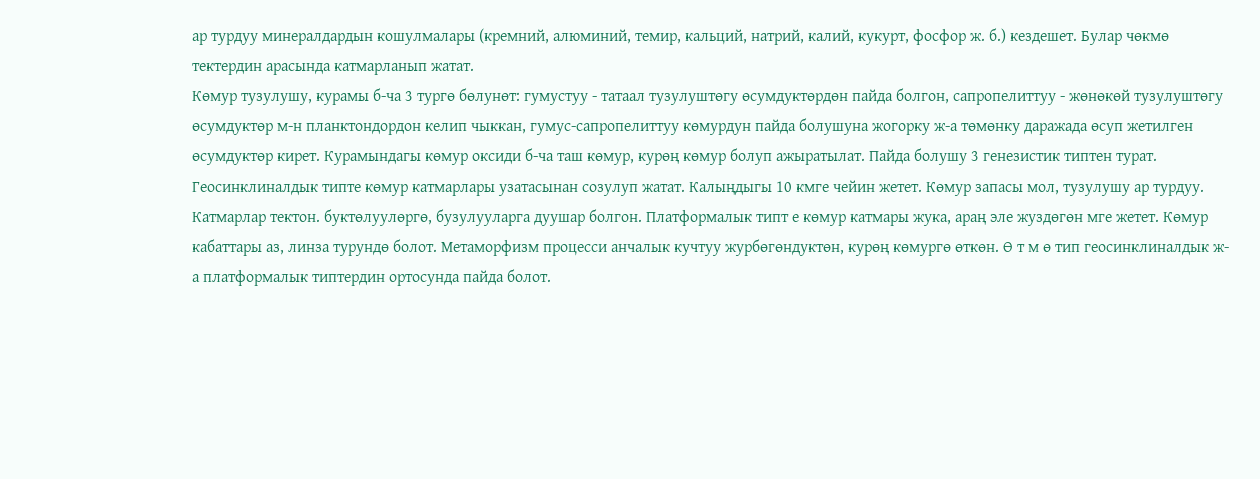ар турдуу минералдардын кошулмалары (кремний, алюминий, темир, кальций, натрий, калий, кукурт, фосфор ж. б.) кездешет. Булар чөкмө тектердин арасында катмарланып жатат.
Көмур тузулушу, курамы б-ча 3 тургө бөлунөт: гумустуу - татаал тузулуштөгу өсумдуктөрдөн пайда болгон, сапропелиттуу - жөнөкөй тузулуштөгу өсумдуктөр м-н планктондордон келип чыккан, гумус-сапропелиттуу көмурдун пайда болушуна жогорку ж-а төмөнку даражада өсуп жетилген өсумдуктөр кирет. Курамындагы көмур оксиди б-ча таш көмур, курөң көмур болуп ажыратылат. Пайда болушу 3 генезистик типтен турат. Геосинклиналдык типте көмур катмарлары узатасынан созулуп жатат. Калыңдыгы 10 кмге чейин жетет. Көмур запасы мол, тузулушу ар турдуу. Катмарлар тектон. буктөлуулөргө, бузулууларга дуушар болгон. Платформалык типт е көмур катмары жука, араң эле жуздөгөн мге жетет. Көмур кабаттары аз, линза турундө болот. Метаморфизм процесси анчалык кучтуу журбөгөндуктөн, курөң көмургө өткөн. Ө т м ө тип геосинклиналдык ж-а платформалык типтердин ортосунда пайда болот.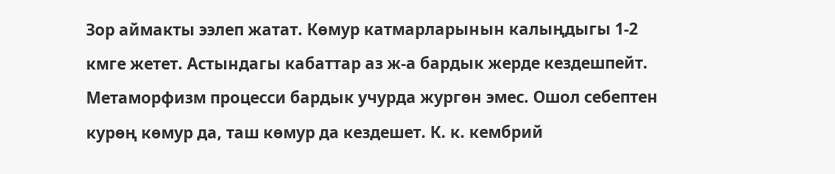Зор аймакты ээлеп жатат. Көмур катмарларынын калыңдыгы 1-2 кмге жетет. Астындагы кабаттар аз ж-а бардык жерде кездешпейт. Метаморфизм процесси бардык учурда жургөн эмес. Ошол себептен курөң көмур да, таш көмур да кездешет. К. к. кембрий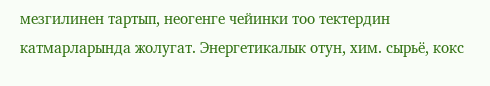мезгилинен тартып, неогенге чейинки тоо тектердин катмарларында жолугат. Энергетикалык отун, хим. сырьё, кокс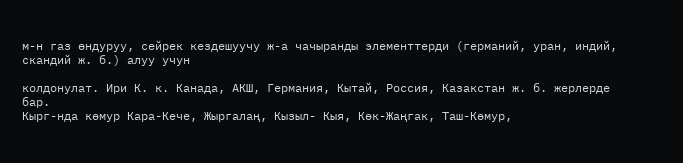м-н газ өндуруу, сейрек кездешуучу ж-а чачыранды элементтерди (германий, уран, индий, скандий ж. б.) алуу учун

колдонулат. Ири К. к. Канада, АКШ, Германия, Кытай, Россия, Казакстан ж. б. жерлерде бар.
Кырг-нда көмур Кара-Кече, Жыргалаң, Кызыл- Кыя, Көк-Жаңгак, Таш-Көмур,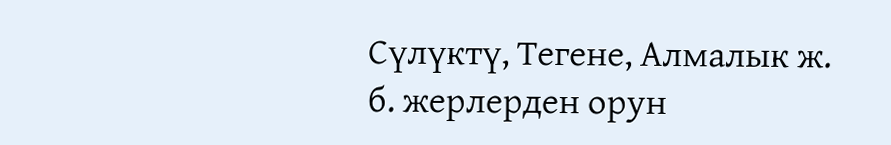Сүлүктү, Тегене, Алмалык ж. б. жерлерден орун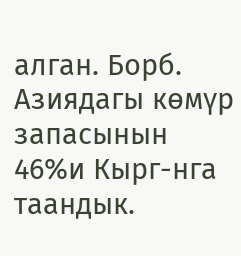алган. Борб.
Азиядагы көмүр запасынын 46%и Кырг-нга таандык.